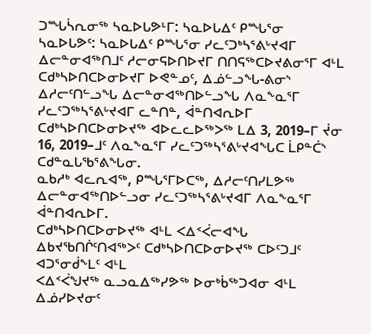ᑐᙵᓵᕆᓂᖅ ᓴᓇᐅᒐᕗᒻᒥ: ᓴᓇᐅᒐᐃᑦ ᑭᙵᕐᓂ
ᓴᓇᐅᒐᕗᑦ: ᓴᓇᐅᒐᐃᑦ ᑭᙵᕐᓂ ᓯᓚᑦᑐᒃᓴᕐᕕᒡᔪᐊᒥ ᐃᓕᓐᓂᐊᖅᑎᒧᑦ ᓱᓕᓂᕋᐅᑎᐅᔪᒥ ᑎᑎᕋᖅᑕᐅᔪᕕᓂᕐᒥ ᐊᒻᒪ ᑕᑯᒃᓴᐅᑎᑕᐅᓂᐅᔪᒥ ᐅᕙᓐᓄᑦ, ᐃᓅᓪᓗᖓ-ᕕᓂᔅ ᐃᓱᓕᑦᑎᓪᓗᖓ ᐃᓕᓐᓂᐊᖅᑎᐅᓪᓗᖓ ᐱᓇᖕᓇᕐᒥ
ᓯᓚᑦᑐᖅᓴᕐᕕᒡᔪᐊᒥ ᓚᓐᑎᓐ, ᐋᓐᑎᐊᕆᐅᒥ ᑕᑯᒃᓴᐅᑎᑕᐅᓂᐅᔪᖅ ᐊᐅᓚᓚᐅᖅᐳᖅ ᒪᐃ 3, 2019–ᒥ ᔫᓂ
16, 2019–ᒧᑦ ᐱᓇᖕᓇᕐᒥ ᓯᓚᑦᑐᖅᓴᕐᕕᒡᔪᐊᖓᑕ ᒫᑭᓐᑖᔅ ᑕᑯᓐᓇᒐᖃᕐᕕᖓᓂ.
ᓇᑲᓱᒃ ᐊᓚᕆᐊᖅ, ᑭᙵᕐᒥᐅᑕᖅ, ᐃᓱᓕᑦᑎᓯᒪᕗᖅ ᐃᓕᓐᓂᐊᖅᑎᐅᓪᓗᓂ ᓯᓚᑦᑐᖅᓴᕐᕕᒡᔪᐊᒥ ᐱᓇᖕᓇᕐᒥ ᐋᓐᑎᐊᕆᐅᒥ.
ᑕᑯᒃᓴᐅᑎᑕᐅᓂᐅᔪᖅ ᐊᒻᒪ ᐸᐃᑉᐹᓕᐊᖓ ᐃᑲᔪᖃᑎᒌᑦᑎᐊᖅᐳᑦ ᑕᑯᒃᓴᐅᑎᑕᐅᓂᐅᔪᖅ ᑕᐅᑦᑐᒧᑦ ᐊᑐᕐᓂᑰᖕᒪᑦ ᐊᒻᒪ
ᐸᐃᑉᐹᖑᔪᖅ ᓇᓗᓇᐃᖅᓯᕗᖅ ᐅᓂᒃᑳᖅᑐᐊᓂ ᐊᒻᒪ ᐃᓅᓯᐅᔪᓂᑦ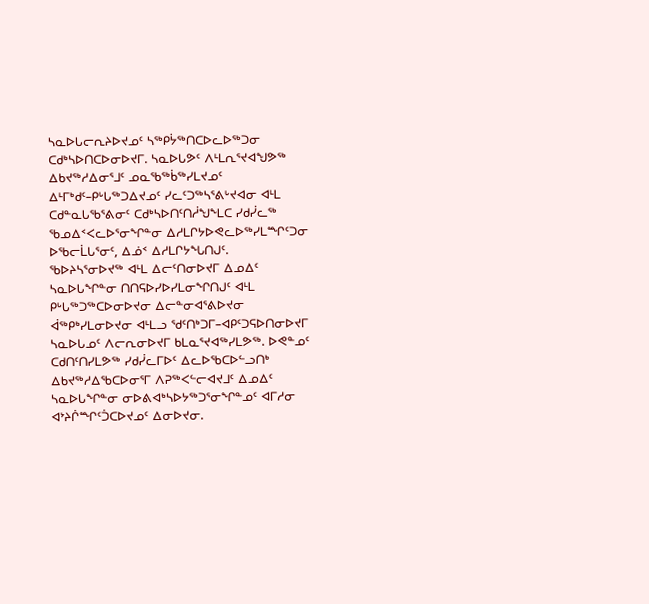ᓴᓇᐅᒐᓕᕆᔨᐅᔪᓄᑦ ᓴᖅᑭᔮᖅᑎᑕᐅᓚᐅᖅᑐᓂ ᑕᑯᒃᓴᐅᑎᑕᐅᓂᐅᔪᒥ. ᓴᓇᐅᒐᕗᑦ ᐱᒻᒪᕆᕐᔪᐊᖑᕗᖅ ᐃᑲᔪᖅᓱᐃᓂᕐᒧᑦ ᓄᓇᖃᖅᑳᖅᓯᒪᔪᓄᑦ ᐃᒻᒥᒃᑯᑦ–ᑭᒡᒐᖅᑐᐃᔪᓄᑦ ᓯᓚᑦᑐᖅᓴᕐᕕᒡᔪᐊᓂ ᐊᒻᒪ ᑕᑯᓐᓇᒐᖃᕐᕕᓂᑦ ᑕᑯᒃᓴᐅᑎᑦᑎᓲᖑᖕᒪᑕ ᓯᑯᓰᓚᖅ ᖃᓄᐃᑉᐸᓚᐅᕐᓂᖏᓐᓂ ᐃᓱᒪᒋᔭᐅᕙᓚᐅᖅᓯᒪᙱᑦᑐᓂ ᐅᖃᓕᒫᒐᕐᓂᑦ, ᐃᓅᑉ ᐃᓱᒪᒋᔭᖓᑎᒍᑦ.
ᖃᐅᔨᓴᕐᓂᐅᔪᖅ ᐊᒻᒪ ᐃᓕᑦᑎᓂᐅᔪᒥ ᐃᓄᐃᑦ ᓴᓇᐅᒐᖏᓐᓂ ᑎᑎᕋᐅᓯᐅᓯᒪᓂᖏᑎᒍᑦ ᐊᒻᒪ ᑭᒡᒐᖅᑐᖅᑕᐅᓂᐅᔪᓂ ᐃᓕᓐᓂᐊᕐᕕᐅᔪᓂ ᐋᖅᑭᒃᓯᒪᓂᐅᔪᓂ ᐊᒻᒪᓗ ᖁᑦᑎᒃᑐᒥ–ᐊᑭᑦᑐᕋᐅᑎᓂᐅᔪᒥ ᓴᓇᐅᒐᓄᑦ ᐱᓕᕆᓂᐅᔪᒥ ᑲᒪᓇᕐᔪᐊᖅᓯᒪᕗᖅ. ᐅᕙᓐᓄᑦ ᑕᑯᑎᑦᑎᓯᒪᕗᖅ ᓯᑯᓰᓚᒥᐅᑦ ᐃᓚᐅᖃᑕᐅᓪᓗᑎᒃ ᐃᑲᔪᖅᓱᐃᖃᑕᐅᓂᕐᒥ ᐱᕈᖅᐸᓪᓕᐊᔪᒧᑦ ᐃᓄᐃᑦ ᓴᓇᐅᒐᖏᓐᓂ ᓂᐅᕕᐊᒃᓴᐅᔭᖅᑐᕐᓂᖏᓐᓄᑦ ᐊᒥᓱᓂ ᐊᔾᔨᒌᙱᑦᑑᑕᐅᔪᓄᑦ ᐃᓂᐅᔪᓂ.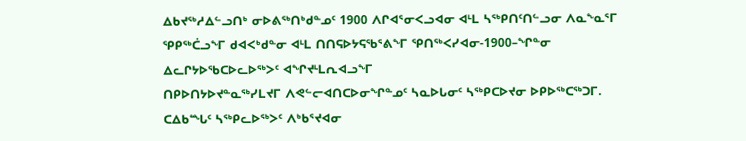ᐃᑲᔪᖅᓱᐃᓪᓗᑎᒃ ᓂᐅᕕᖅᑎᒃᑯᓐᓄᑦ 1900 ᐱᒋᐊᕐᓂᐸᓗᐊᓂ ᐊᒻᒪ ᓴᖅᑭᑎᑦᑎᓪᓗᓂ ᐱᓇᖕᓇᕐᒥ ᕿᑭᖅᑖᓗᖕᒥ ᑯᐊᐸᒃᑯᓐᓂ ᐊᒻᒪ ᑎᑎᕋᐅᔭᕋᖃᕐᕕᖕᒥ ᕿᑎᖅᐸᓯᐊᓂ-1900–ᖏᓐᓂ ᐃᓚᒋᔭᐅᖃᑕᐅᓚᐅᖅᐳᑦ ᐊᖏᔪᒻᒪᕆᐊᓗᖕᒥ
ᑎᑭᐅᑎᔭᐅᔪᓐᓇᖅᓯᒪᔪᒥ ᐱᕙᓪᓕᐊᑎᑕᐅᓂᖏᓐᓄᑦ ᓴᓇᐅᒐᓂᑦ ᓴᖅᑭᑕᐅᔪᓂ ᐅᑭᐅᖅᑕᖅᑐᒥ.
ᑕᐃᑲᙵᑦ ᓴᖅᑭᓚᐅᖅᐳᑦ ᐱᒃᑲᕐᔪᐊᓂ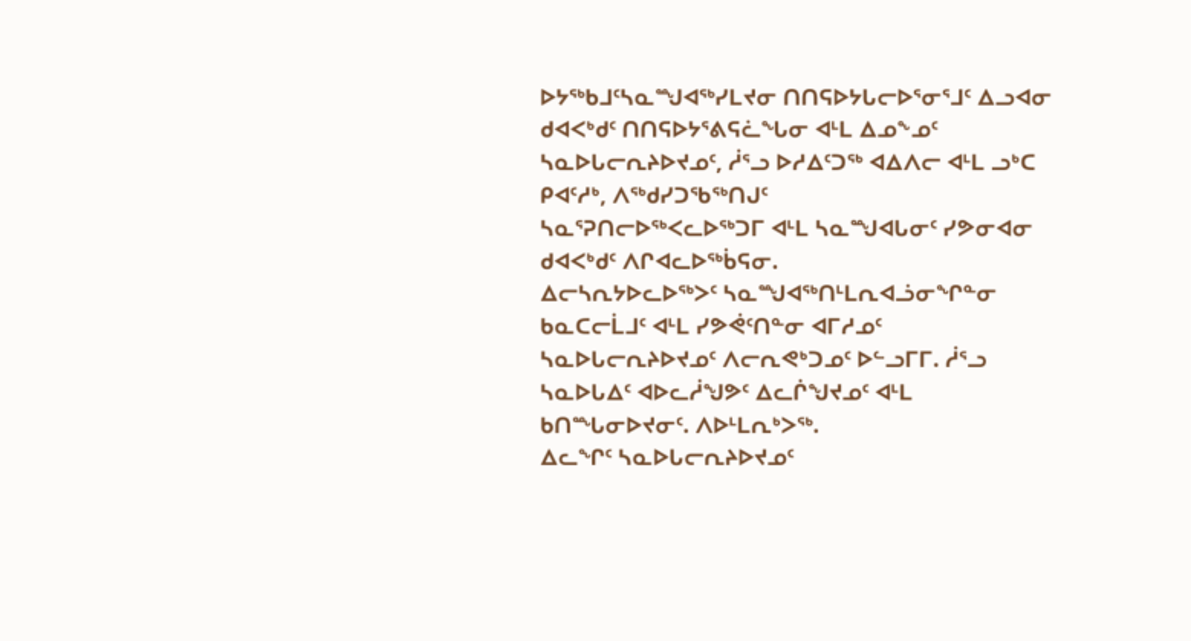ᐅᔭᖅᑲᒧᑦᓴᓇᙳᐊᖅᓯᒪᔪᓂ ᑎᑎᕋᐅᔭᒐᓕᐅᕐᓂᕐᒧᑦ ᐃᓗᐊᓂ ᑯᐊᐸᒃᑯᑦ ᑎᑎᕋᐅᔭᕐᕕᕋᓛᖓᓂ ᐊᒻᒪ ᐃᓄᖕᓄᑦ ᓴᓇᐅᒐᓕᕆᔨᐅᔪᓄᑦ, ᓲᕐᓗ ᐅᓱᐃᑦᑐᖅ ᐊᐃᐱᓕ ᐊᒻᒪ ᓗᒃᑕ ᑭᐊᑦᓱᒃ, ᐱᖅᑯᓯᑐᖃᖅᑎᒍᑦ
ᓴᓇᕐᕈᑎᓕᐅᖅᐸᓚᐅᖅᑐᒥ ᐊᒻᒪ ᓴᓇᙳᐊᒐᓂᑦ ᓯᕗᓂᐊᓂ ᑯᐊᐸᒃᑯᑦ ᐱᒋᐊᓚᐅᖅᑳᕋᓂ.
ᐃᓕᓴᕆᔭᐅᓚᐅᖅᐳᑦ ᓴᓇᙳᐊᖅᑎᒻᒪᕆᐊᓘᓂᖏᓐᓂ ᑲᓇᑕᓕᒫᒧᑦ ᐊᒻᒪ ᓯᕗᕚᑦᑎᓐᓂ ᐊᒥᓱᓄᑦ ᓴᓇᐅᒐᓕᕆᔨᐅᔪᓄᑦ ᐱᓕᕆᕙᒃᑐᓄᑦ ᐅᓪᓗᒥᒥ. ᓲᕐᓗ ᓴᓇᐅᒐᐃᑦ ᐊᐅᓚᓲᖑᕗᑦ ᐃᓚᒌᖑᔪᓄᑦ ᐊᒻᒪ ᑲᑎᙵᓂᐅᔪᓂᑦ. ᐱᐅᒻᒪᕆᒃᐳᖅ.
ᐃᓚᖏᑦ ᓴᓇᐅᒐᓕᕆᔨᐅᔪᓄᑦ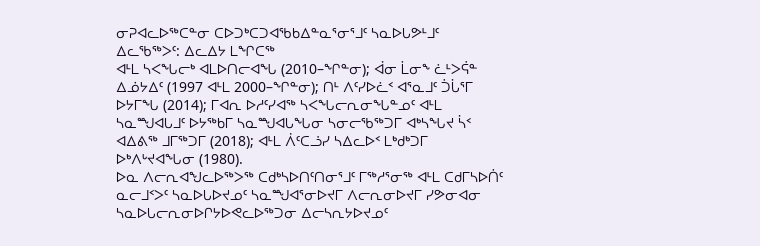ᓂᕈᐊᓚᐅᖅᑕᓐᓂ ᑕᐅᑐᒃᑕᑐᐊᖃᑲᐃᓐᓇᕐᓂᕐᒧᑦ ᓴᓇᐅᒐᕗᒻᒧᑦ ᐃᓚᖃᖅᐳᑦ: ᐃᓚᐃᔭ ᒪᖏᑕᖅ
ᐊᒻᒪ ᓴᐸᖓᓕᒃ ᐊᒪᐅᑎᓕᐊᖓ (2010–ᖏᓐᓂ); ᐋᓂ ᒫᓂᖕ ᓛᒻᐳᕌᓐ ᐃᓅᔭᐃᑦ (1997 ᐊᒻᒪ 2000–ᖏᓐᓂ); ᑎᒻ ᐱᑦᓯᐅᓛᑉ ᐊᕐᓇᒧᑦ ᑑᒑᕐᒥ ᐅᔭᒥᖓ (2014); ᒥᐊᕆ ᐅᓱᑦᓯᐊᖅ ᓴᐸᖓᓕᕆᓂᖓᓐᓄᑦ ᐊᒻᒪ ᓴᓇᙳᐊᒐᒧᑦ ᐅᔭᖅᑲᒥ ᓴᓇᙳᐊᒐᖓᓂ ᓴᓂᓕᖃᖅᑐᒥ ᐊᒃᓴᖓᔪ ᓵᑉ ᐊᐃᕕᖅ ᒧᒥᖅᑐᒥ (2018); ᐊᒻᒪ ᐲᑦᑕᓘᓯ ᓴᐃᓚᐅᑉ ᒪᒃᑯᒃᑐᒥ
ᐅᒃᐱᒡᔪᐊᖓᓂ (1980).
ᐅᓇ ᐱᓕᕆᐊᖑᓚᐅᖅᐳᖅ ᑕᑯᒃᓴᐅᑎᑦᑎᓂᕐᒧᑦ ᒥᖅᓱᕐᓂᖅ ᐊᒻᒪ ᑕᑯᒥᓴᐅᑏᑦ ᓇᓕᒧᑉᐳᑦ ᓴᓇᐅᒐᐅᔪᓄᑦ ᓴᓇᙳᐊᕐᓂᐅᔪᒥ ᐱᓕᕆᓂᐅᔪᒥ ᓯᕗᓂᐊᓂ ᓴᓇᐅᒐᓕᕆᓂᐅᒋᔭᐅᕙᓚᐅᖅᑐᓂ ᐃᓕᓴᕆᔭᐅᔪᓄᑦ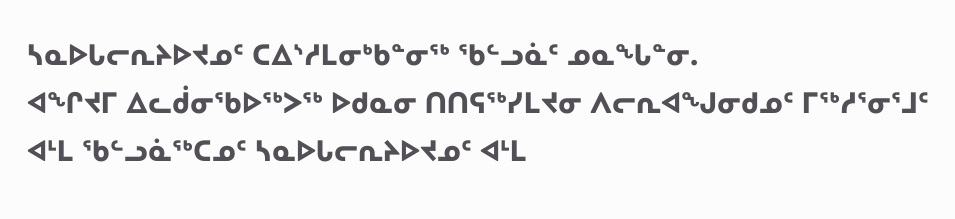ᓴᓇᐅᒐᓕᕆᔨᐅᔪᓄᑦ ᑕᐃᔅᓱᒪᓂᒃᑲᓐᓂᖅ ᖃᓪᓗᓈᑦ ᓄᓇᖓᓐᓂ.
ᐊᖏᔪᒥ ᐃᓚᑰᓂᖃᐅᖅᐳᖅ ᐅᑯᓇᓂ ᑎᑎᕋᖅᓯᒪᔪᓂ ᐱᓕᕆᐊᖑᓂᑯᓄᑦ ᒥᖅᓱᕐᓂᕐᒧᑦ ᐊᒻᒪ ᖃᓪᓗᓈᖅᑕᓄᑦ ᓴᓇᐅᒐᓕᕆᔨᐅᔪᓄᑦ ᐊᒻᒪ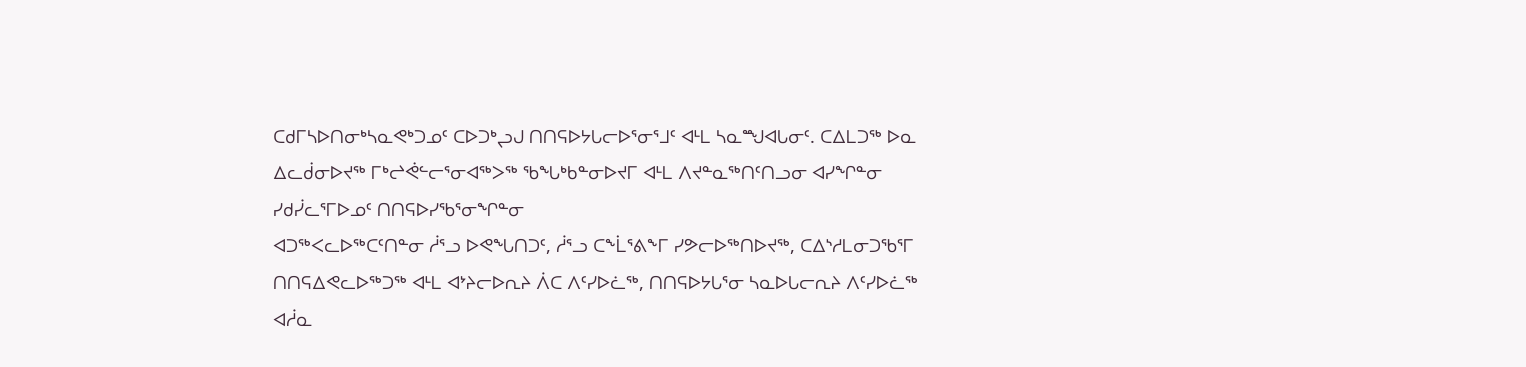ᑕᑯᒥᓴᐅᑎᓂᒃᓴᓇᕙᒃᑐᓄᑦ ᑕᐅᑐᒃᖢᒍ ᑎᑎᕋᐅᔭᒐᓕᐅᕐᓂᕐᒧᑦ ᐊᒻᒪ ᓴᓇᙳᐊᒐᓂᑦ. ᑕᐃᒪᑐᖅ ᐅᓇ ᐃᓚᑰᓂᐅᔪᖅ ᒥᒃᖠᕚᓪᓕᕐᓂᐊᖅᐳᖅ ᖃᖓᒃᑲᓐᓂᐅᔪᒥ ᐊᒻᒪ ᐱᔪᓐᓇᖅᑎᑦᑎᓗᓂ ᐊᓯᖏᓐᓂ ᓯᑯᓰᓚᕐᒥᐅᓄᑦ ᑎᑎᕋᐅᓯᖃᕐᓂᖏᓐᓂ
ᐊᑐᖅᐸᓚᐅᖅᑕᑦᑎᓐᓂ ᓲᕐᓗ ᐅᕙᖓᑎᑐᑦ, ᓲᕐᓗ ᑕᖕᒫᕐᕕᖕᒥ ᓯᕗᓕᐅᖅᑎᐅᔪᖅ, ᑕᐃᔅᓱᒪᓂᑐᖃᕐᒥ
ᑎᑎᕋᐃᕙᓚᐅᖅᑐᖅ ᐊᒻᒪ ᐊᔾᔨᓕᐅᕆᔨ ᐲᑕ ᐱᑦᓯᐅᓛᖅ, ᑎᑎᕋᐅᔭᒐᕐᓂ ᓴᓇᐅᒐᓕᕆᔨ ᐱᑦᓯᐅᓛᖅ ᐊᓲᓇ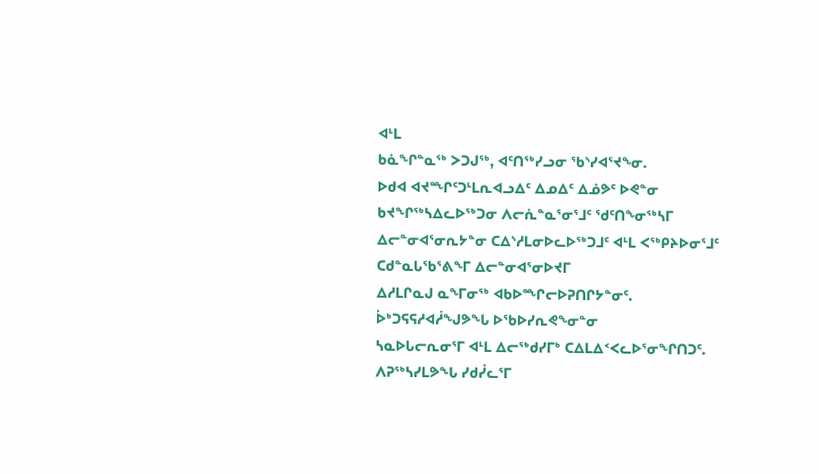ᐊᒻᒪ
ᑲᓈᖏᓐᓇᖅ ᐳᑐᒍᖅ, ᐊᑦᑎᖅᓯᓗᓂ ᖃᔅᓯᐊᕐᔪᖕᓂ.
ᐅᑯᐊ ᐊᔪᙱᑦᑐᒻᒪᕆᐊᓗᐃᑦ ᐃᓄᐃᑦ ᐃᓅᕗᑦ ᐅᕙᓐᓂ ᑲᔪᖏᖅᓴᐃᓚᐅᖅᑐᓂ ᐱᓕᕇᓐᓇᕐᓂᕐᒧᑦ ᖁᑦᑎᖕᓂᖅᓴᒥ
ᐃᓕᓐᓂᐊᕐᓂᕆᔭᓐᓂ ᑕᐃᔅᓱᒪᓂᐅᓚᐅᖅᑐᒧᑦ ᐊᒻᒪ ᐸᖅᑭᔨᐅᓂᕐᒧᑦ ᑕᑯᓐᓇᒐᖃᕐᕕᖕᒥ ᐃᓕᓐᓂᐊᕐᓂᐅᔪᒥ
ᐃᓱᒪᒋᓇᒍ ᓇᖕᒥᓂᖅ ᐊᑲᐅᙱᓕᐅᕈᑎᒋᔭᓐᓂᑦ. ᐆᒃᑐᕋᕋᓱᐊᓲᖑᕗᖓ ᐅᖃᐅᓯᕆᕙᖕᓂᓐᓂ
ᓴᓇᐅᒐᓕᕆᓂᕐᒥ ᐊᒻᒪ ᐃᓕᖅᑯᓯᒥᒃ ᑕᐃᒪᐃᑉᐸᓚᐅᕐᓂᖏᑎᑐᑦ. ᐱᕈᖅᓴᓯᒪᕗᖓ ᓯᑯᓰᓚᕐᒥ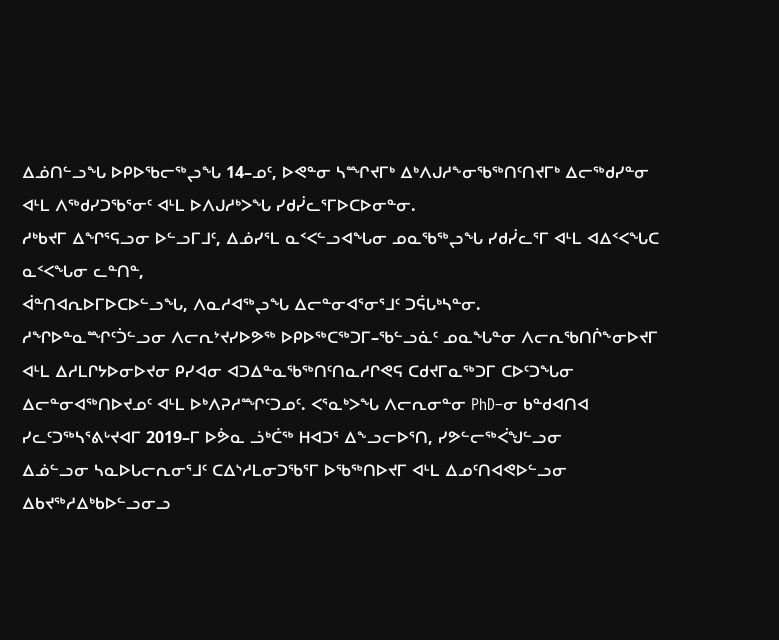ᐃᓅᑎᓪᓗᖓ ᐅᑭᐅᖃᓕᖅᖢᖓ 14–ᓄᑦ, ᐅᕙᓐᓂ ᓴᙱᔪᒥᒃ ᐃᒃᐱᒍᓱᖕᓂᖃᖅᑎᑦᑎᔪᒥᒃ ᐃᓕᖅᑯᓯᓐᓂ ᐊᒻᒪ ᐱᖅᑯᓯᑐᖃᕐᓂᑦ ᐊᒻᒪ ᐅᐱᒍᓱᒃᐳᖓ ᓯᑯᓰᓚᕐᒥᐅᑕᐅᓂᓐᓂ.
ᓱᒃᑲᔪᒥ ᐃᖏᕐᕋᓗᓂ ᐅᓪᓗᒥᒧᑦ, ᐃᓅᓯᕐᒪ ᓇᑉᐸᓪᓗᐊᖓᓂ ᓄᓇᖃᖅᖢᖓ ᓯᑯᓰᓚᕐᒥ ᐊᒻᒪ ᐊᐃᑉᐸᖓᑕ ᓇᑉᐸᖓᓂ ᓚᓐᑎᓐ,
ᐋᓐᑎᐊᕆᐅᒥᐅᑕᐅᓪᓗᖓ, ᐱᓇᓱᐊᖅᖢᖓ ᐃᓕᓐᓂᐊᕐᓂᕐᒧᑦ ᑐᕌᒐᒃᓴᓐᓂ.
ᓱᖏᐅᓐᓇᙱᑦᑑᓪᓗᓂ ᐱᓕᕆᔾᔪᓯᐅᕗᖅ ᐅᑭᐅᖅᑕᖅᑐᒥ–ᖃᓪᓗᓈᑦ ᓄᓇᖓᓐᓂ ᐱᓕᕆᖃᑎᒌᖕᓂᐅᔪᒥ ᐊᒻᒪ ᐃᓱᒪᒋᔭᐅᓂᐅᔪᓂ ᑭᓯᐊᓂ ᐊᑐᐃᓐᓇᖃᖅᑎᑦᑎᓇᓱᒋᕙᕋ ᑕᑯᔪᒥᓇᖅᑐᒥ ᑕᐅᑦᑐᖓᓂ ᐃᓕᓐᓂᐊᖅᑎᐅᔪᓄᑦ ᐊᒻᒪ ᐅᒃᐱᕈᓱᙱᑦᑐᓄᑦ. ᐸᕐᓇᒃᐳᖓ ᐱᓕᕆᓂᓐᓂ PhD–ᓂ ᑲᓐᑯᐊᑎᐊ ᓯᓚᑦᑐᖅᓴᕐᕕᒡᔪᐊᒥ 2019–ᒥ ᐅᕘᓇ ᓘᒃᑖᖅ ᕼᐊᑐᕐ ᐃᖕᓗᓕᐅᕐᑎ, ᓯᕗᓪᓕᖅᐹᖑᓪᓗᓂ
ᐃᓅᓪᓗᓂ ᓴᓇᐅᒐᓕᕆᓂᕐᒧᑦ ᑕᐃᔅᓱᒪᓂᑐᖃᕐᒥ ᐅᖃᖅᑎᐅᔪᒥ ᐊᒻᒪ ᐃᓄᑦᑎᐊᕙᐅᓪᓗᓂ ᐃᑲᔪᖅᓱᐃᒃᑲᐅᓪᓗᓂᓗ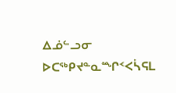ᐃᓅᓪᓗᓂ
ᐅᑕᖅᑭᔪᓐᓇᙱᑉᐸᓵᕋᒪ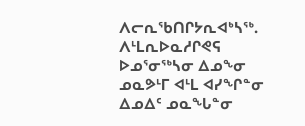ᐱᓕᕆᖃᑎᒋᔭᕆᐊᒃᓴᖅ. ᐱᒻᒪᕆᐅᓇᓱᒋᕙᕋ ᐅᓄᕐᓂᖅᓴᓂ ᐃᓄᖕᓂ ᓄᓇᕗᒻᒥ ᐊᒻᒪ ᐊᓯᖏᓐᓂ ᐃᓄᐃᑦ ᓄᓇᖓᓐᓂ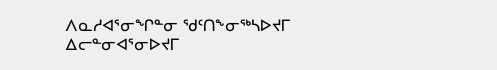ᐱᓇᓱᐊᕐᓂᖏᓐᓂ ᖁᑦᑎᖕᓂᖅᓴᐅᔪᒥ ᐃᓕᓐᓂᐊᕐᓂᐅᔪᒥ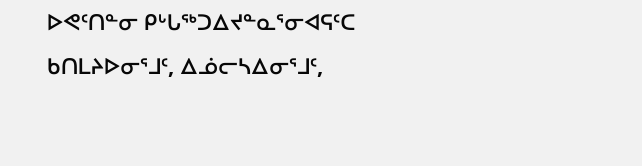ᐅᕙᑦᑎᓐᓂ ᑭᒡᒐᖅᑐᐃᔪᓐᓇᕐᓂᐊᕋᑦᑕ ᑲᑎᒪᔨᐅᓂᕐᒧᑦ, ᐃᓅᓕᓴᐃᓂᕐᒧᑦ,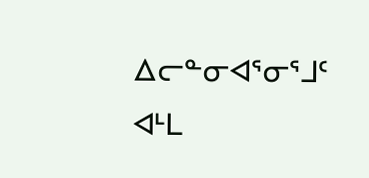ᐃᓕᓐᓂᐊᕐᓂᕐᒧᑦ ᐊᒻᒪ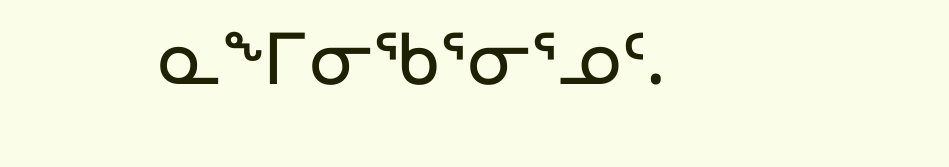ᓇᖕᒥᓂᖃᕐᓂᕐᓄᑦ.